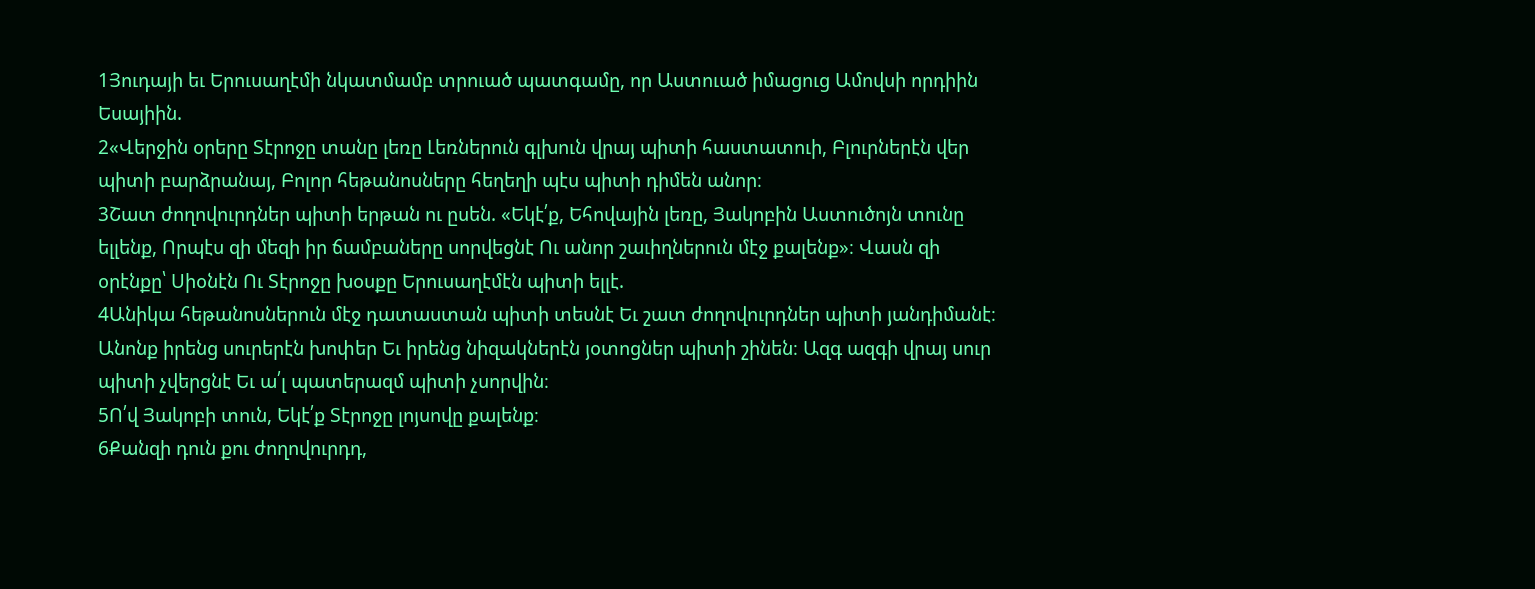1Յուդայի եւ Երուսաղէմի նկատմամբ տրուած պատգամը, որ Աստուած իմացուց Ամովսի որդիին Եսայիին.
2«Վերջին օրերը Տէրոջը տանը լեռը Լեռներուն գլխուն վրայ պիտի հաստատուի, Բլուրներէն վեր պիտի բարձրանայ, Բոլոր հեթանոսները հեղեղի պէս պիտի դիմեն անոր։
3Շատ ժողովուրդներ պիտի երթան ու ըսեն. «Եկէ՛ք, Եհովային լեռը, Յակոբին Աստուծոյն տունը ելլենք, Որպէս զի մեզի իր ճամբաները սորվեցնէ Ու անոր շաւիղներուն մէջ քալենք»։ Վասն զի օրէնքը՝ Սիօնէն Ու Տէրոջը խօսքը Երուսաղէմէն պիտի ելլէ.
4Անիկա հեթանոսներուն մէջ դատաստան պիտի տեսնէ Եւ շատ ժողովուրդներ պիտի յանդիմանէ։ Անոնք իրենց սուրերէն խոփեր Եւ իրենց նիզակներէն յօտոցներ պիտի շինեն։ Ազգ ազգի վրայ սուր պիտի չվերցնէ Եւ ա՛լ պատերազմ պիտի չսորվին։
5Ո՛վ Յակոբի տուն, Եկէ՛ք Տէրոջը լոյսովը քալենք։
6Քանզի դուն քու ժողովուրդդ,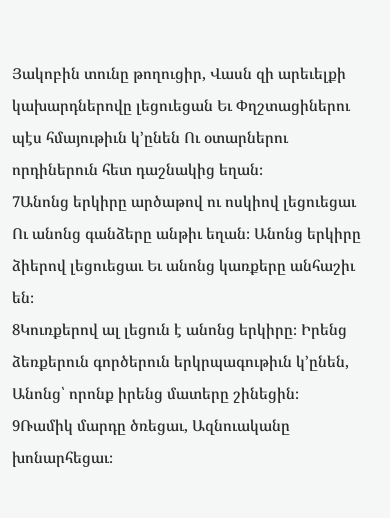Յակոբին տունը թողուցիր, Վասն զի արեւելքի կախարդներովը լեցուեցան Եւ Փղշտացիներու պէս հմայութիւն կ’ընեն Ու օտարներու որդիներուն հետ դաշնակից եղան։
7Անոնց երկիրը արծաթով ու ոսկիով լեցուեցաւ Ու անոնց գանձերը անթիւ եղան։ Անոնց երկիրը ձիերով լեցուեցաւ Եւ անոնց կառքերը անհաշիւ են։
8Կուռքերով ալ լեցուն է անոնց երկիրը։ Իրենց ձեռքերուն գործերուն երկրպագութիւն կ’ընեն, Անոնց՝ որոնք իրենց մատերը շինեցին։
9Ռամիկ մարդը ծռեցաւ, Ազնուականը խոնարհեցաւ։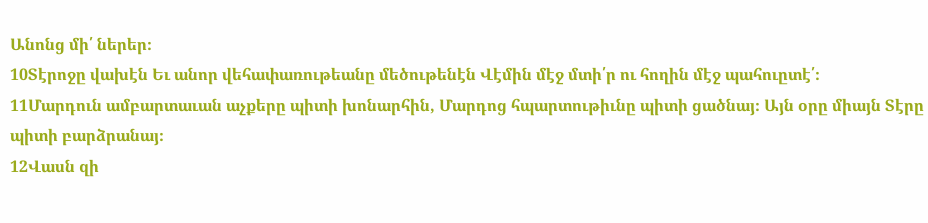Անոնց մի՛ ներեր։
10Տէրոջը վախէն Եւ անոր վեհափառութեանը մեծութենէն Վէմին մէջ մտի՛ր ու հողին մէջ պահուըտէ՛։
11Մարդուն ամբարտաւան աչքերը պիտի խոնարհին, Մարդոց հպարտութիւնը պիտի ցածնայ։ Այն օրը միայն Տէրը պիտի բարձրանայ։
12Վասն զի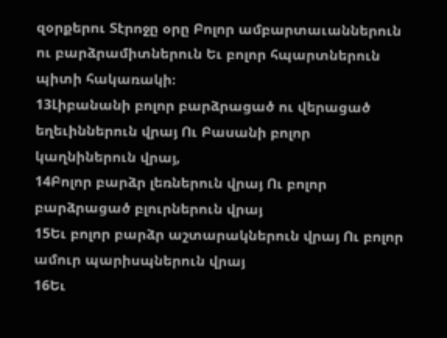զօրքերու Տէրոջը օրը Բոլոր ամբարտաւաններուն ու բարձրամիտներուն Եւ բոլոր հպարտներուն պիտի հակառակի։
13Լիբանանի բոլոր բարձրացած ու վերացած եղեւիններուն վրայ Ու Բասանի բոլոր կաղնիներուն վրայ,
14Բոլոր բարձր լեռներուն վրայ Ու բոլոր բարձրացած բլուրներուն վրայ
15Եւ բոլոր բարձր աշտարակներուն վրայ Ու բոլոր ամուր պարիսպներուն վրայ
16Եւ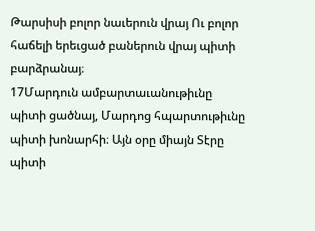Թարսիսի բոլոր նաւերուն վրայ Ու բոլոր հաճելի երեւցած բաներուն վրայ պիտի բարձրանայ։
17Մարդուն ամբարտաւանութիւնը պիտի ցածնայ, Մարդոց հպարտութիւնը պիտի խոնարհի։ Այն օրը միայն Տէրը պիտի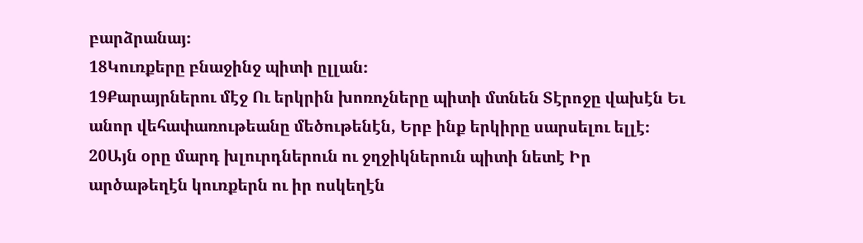բարձրանայ։
18Կուռքերը բնաջինջ պիտի ըլլան։
19Քարայրներու մէջ Ու երկրին խոռոչները պիտի մտնեն Տէրոջը վախէն Եւ անոր վեհափառութեանը մեծութենէն, Երբ ինք երկիրը սարսելու ելլէ։
20Այն օրը մարդ խլուրդներուն ու ջղջիկներուն պիտի նետէ Իր արծաթեղէն կուռքերն ու իր ոսկեղէն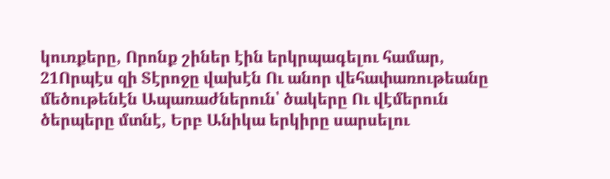կուռքերը, Որոնք շիներ էին երկրպագելու համար,
21Որպէս զի Տէրոջը վախէն Ու անոր վեհափառութեանը մեծութենէն Ապառաժներուն՝ ծակերը Ու վէմերուն ծերպերը մտնէ, Երբ Անիկա երկիրը սարսելու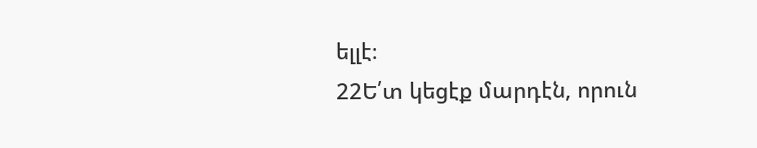ելլէ։
22Ե՛տ կեցէք մարդէն, որուն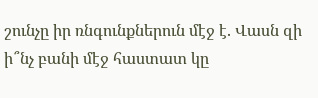շունչը իր ռնգունքներուն մէջ է. Վասն զի ի՞նչ բանի մէջ հաստատ կը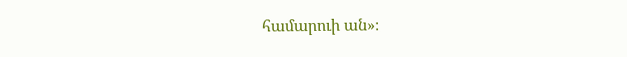համարուի ան»։